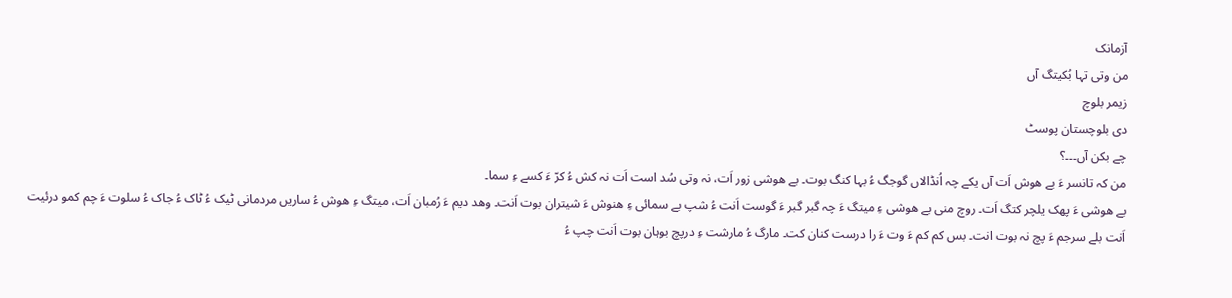آزمانک
من وتی تہا بُکیتگ آں
زیمر بلوچ
دی بلوچستان پوسٹ
چے بکن آں۔۔۔؟
من کہ تانسر ءَ بے ھوش اَت آں یکے چہ اُنڈالاں گوجگ ءُ بہا کنگ بوت۔ بے ھوشی زور اَت، نہ وتی سُد است اَت نہ کش ءُ کرّ ءَ کسے ءِ سما۔
بے ھوشی ءَ پھک یلچر کتگ اَت۔ روچ منی بے ھوشی ءِ میتگ ءَ چہ گبر گبر ءَ گوست اَنت ءُ شپ بے سمائی ءِ ھنوش ءَ شیتران بوت اَنت۔ وھد دیم ءَ رُمبان اَت، میتگ ءِ ھوش ءُ ساریں مردمانی ٹیک ءُ ٹاک ءُ جاک ءُ سلوت ءَ چم کمو درئیت اَنت بلے سرجم ءَ پچ نہ بوت انت۔ بس کم کم ءَ وت ءَ را درست کنان کت۔ مارگ ءُ مارشت ءِ درپچ بوہان بوت اَنت چپ ءُ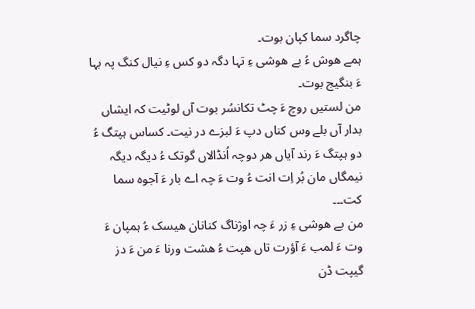چاگرد سما کپان بوت۔
ہمے ھوش ءُ بے ھوشی ءِ تہا دگہ دو کس ءِ نیال کنگ پہ بہا ءَ بنگیج بوت۔
من لستیں روچ ءَ چٹ تکانسُر بوت آں لوٹیت کہ ایشاں بدار آں بلے وس کناں دپ ءَ لبزے در نیت۔ کساس ہپتگ ءُ دو ہپتگ ءَ رند آیاں ھر دوچہ اُنڈالاں گوتک ءُ دیگہ دیگہ نیمگاں مان بُر اِت انت ءُ وت ءَ چہ اے بار ءَ آجوہ سما کت۔۔۔
من بے ھوشی ءِ زر ءَ چہ اوژناگ کنانان ھیسک ءُ ہمپان ءَ وت ءَ لمب ءَ آؤرت تاں ھپت ءُ ھشت ورنا ءَ من ءَ دز گیپت ڈن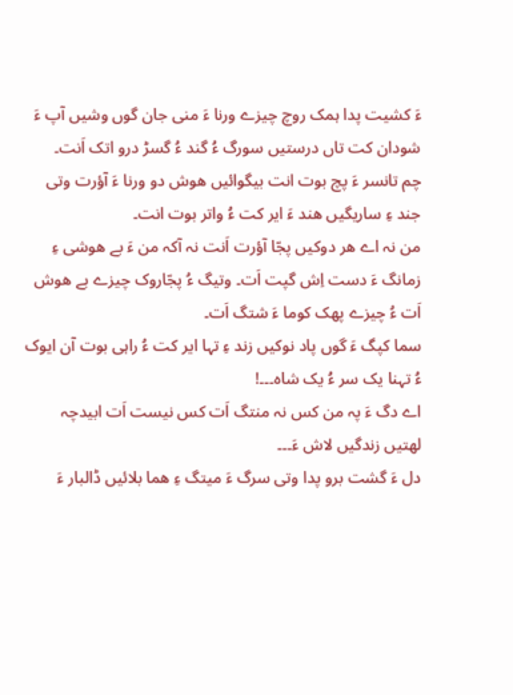ءَ کشیت پدا ہمک روچ چیزے ورنا ءَ منی جان گوں وشیں آپ ءَ شودان کت تاں درستیں سورگ ءُ گند ءُ گسڑ درو اتک اَنت۔
چم تانسر ءَ پچ بوت انت بیگوائیں ھوش دو ورنا ءَ آؤرت وتی جند ءِ ساریگیں ھند ءَ ایر کت ءُ واتر بوت انت۔
من نہ اے ھر دوکیں پجّا آؤرت اَنت نہ آکہ من ءَ بے ھوشی ءِ زمانگ ءَ دست اِش گپت اَت۔ وتیگ ءُ پجّاروک چیزے بے ھوش اَت ءُ چیزے پھک کوما ءَ شتگ اَت۔
سما کپگ ءَ گوں پاد نوکیں زند ءِ تہا ایر کت ءُ راہی بوت آن ایوک ءُ تہنا یک سر ءُ یک شاہ۔۔۔!
اے دگ ءَ پہ من کس نہ منتگ اَت کس نیست اَت ابیدچہ لھتیں زندگیں لاش ءَ۔۔۔
دل ءَ گشت برو پدا وتی سرگ ءَ میتگ ءِ ھما بلائیں ڈالبار ءَ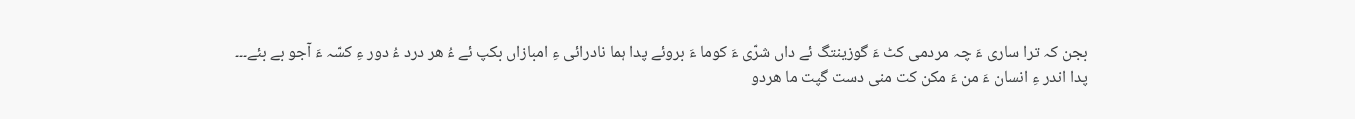بجن کہ ترا ساری ءَ چہ مردمی کٹ ءَ گوزینتگ ئے داں شرّی ءَ کوما ءَ بروئے پدا ہما نادرائی ءِ امبازاں بکپ ئے ءُ ھر درد ءُ دور ءِ کسّہ ءَ آجو بے بئے۔۔۔
پدا اندر ءِ انسان ءَ من ءَ مکن کت منی دست گپت ما ھردو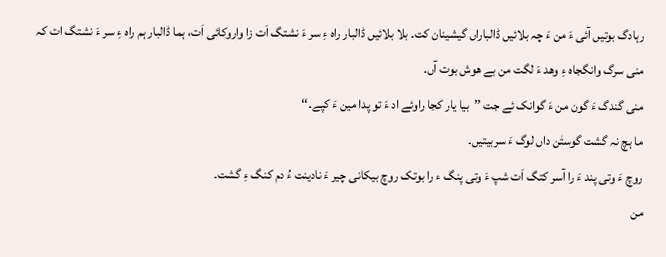رہادگ بوتیں آئی ءَ من ءَ چہ بلائیں ڈالباراں گیشینان کت۔ بلا بلائیں ڈالبار راہ ءِ سر ءَ نشتگ اَت زا واروکائی اَت، ہما ڈالبار ہم راہ ءِ سر ءَ نشتگ ات کہ منی سرگ وانگجاہ ءِ وھد ءَ لگت من بے ھوش بوت آں۔
منی گندگ ءَ گون من ءَ گوانک ئے جت ’’بیا یار کجا راوئے اد ءَ تو پدا مین ءَ کپے۔‘‘
ما ہچ نہ گشت گوستٰن داں لوگ ءَ سربیتیں۔
روچ ءَ وتی پند ءَ را آسر کتگ اَت شپ ءَ وتی پنگ ء را بوتک روچ بیکانی چیر ءَ نادینت ءُ دم کنگ ءِ گشت۔
من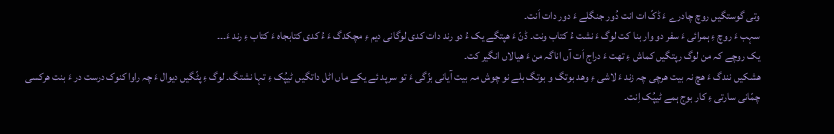وتی گوستگیں روچ چادرے ءَ ڈکّ ات انت دُور جنگلے ءَ دور دات اَنت۔
سہب ءَ روچ ءِ ہمرائی ءَ سفر دو وار بنا کت لوگ ءَ نشت ءُ کتاب ونت۔ ڈنّ ءَ ھپتگے یک ءُ دو رند دات کدی لوگانی دیم ءِ مچکدگ ءَ ءُ کدی کتابجاہ ءَ کتاب ءِ رند ءَ۔۔۔
یک روچے کہ من لوگ رپتگیں کماش ءِ تھت ءَ دراج اَت آں اناگہ من ءَ ھیالاں انگیر کت۔
ھشکیں نندگ ءَ ھچ نہ بیت ھرچی چہ زند ءَ لاشی ءِ وھد بوتگ و بوتگ بلے نو چوش مہ بیت آیانی بزّگی ءَ تو سرپد ئے یکے ماں اٹل داتگیں ٹیپُک ءِ تہا نشتگ۔ لوگ ءِ پٹّگیں دیوال ءَ چہ راوا کنوک درست در ءَ بنت ھرکسی چمّانی سارتی ءِ کار بوج ہمے ٹیپُک اِنت۔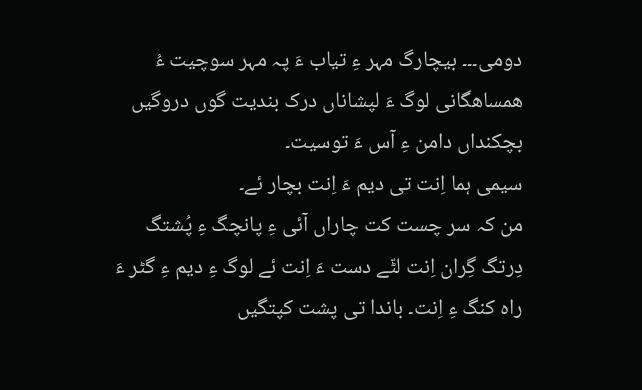دومی۔۔۔ بیچارگ مہر ءِ تیاب ءَ پہ مہر سوچیت ءُ ھمساھگانی لوگ ءَ لپشاناں درک بندیت گوں دروگیں بچکنداں دامن ءِ آس ءَ توسیت۔
سیمی ہما اِنت تی دیم ءَ اِنت بچار ئے۔
من کہ سر چست کت چاراں آئی ءِ پانچگ ءِ پُشتگ دِرتگ گِران اِنت لٹّے دست ءَ اِنت ئے لوگ ءِ دیم ءِ گٹر ءَ راہ کنگ ءِ اِنت۔ باندا تی پشت کپتگیں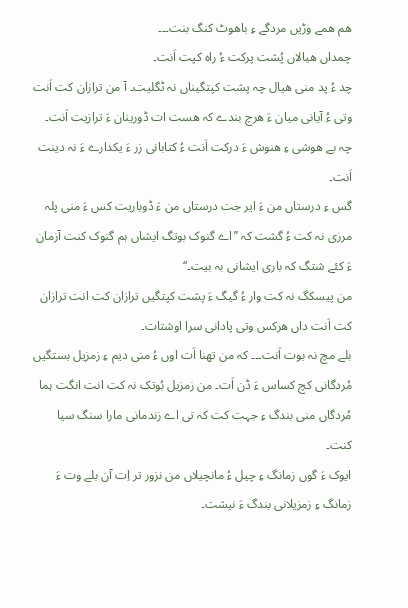ھم ھمے وڑیں مردگے ءِ باھوٹ کنگ بنت۔۔۔
چمداں ھیالاں پُشت پرکت ءُ راہ کپت اَنت۔
چد ءُ پد منی ھیال چہ پشت کپتگیناں نہ ٹگلیت۔ آ من ترازان کت اَنت وتی ءُ آیانی میان ءَ ھرچ بندے کہ ھست ات ڈورینان ءَ ترازیت اَنت۔
چہ بے ھوشی ءِ ھنوش ءَ درکت اَنت ءُ کتابانی زر ءَ یکدارے ءَ نہ دینت اَنت۔
گس ءِ درستاں من ءَ ایر جت درستاں من ءَ ڈوباریت کس ءَ منی پلہ مرزی نہ کت ءُ گشت کہ ’’اے گنوک بوتگ ایشاں ہم گنوک کنت آزمان ءَ کئے شتگ کہ باری ایشانی بہ بیت۔‘‘
من پیسکگ نہ کت وار ءُ گیگ ءَ پشت کپتگیں ترازان کت انت ترازان کت اَنت داں ھرکس وتی پادانی سرا اوشتات۔
بلے مچ نہ بوت اَنت۔۔۔ کہ من تھنا اَت اوں ءُ منی دیم ءِ زمزیل بستگیں مُردگانی کچ کساس ءَ ڈن اَت۔ من زمزیل بُوتک نہ کت انت انگت ہما مُردگاں منی بندگ ءِ جہت کت کہ تی اے زندمانی مارا سنگ سیا کنت۔
ایوک ءَ گوں زمانگ ءِ چیل ءُ مانچیلاں من نزور تر اِت آن بلے وت ءَ زمانگ ءِ زمزیلانی بندگ ءَ نیشت۔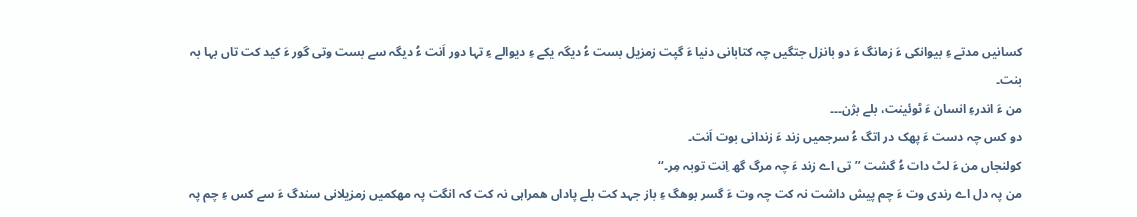کسانیں مدتے ءِ بیوانکی ءَ زمانگ ءَ دو بانزل جتگیں چہ کتابانی دنیا ءَ گپت زمزیل بست ءُ دیگہ یکے ءِ دیوالے ءِ تہا دور اَنت ءُ دیگہ سے بست وتی گور ءَ کید کت تاں بہا بہ بنت۔
من ءَ اندرءِ انسان ءَ ٹوئینت، بلے بژن۔۔۔
دو کس چہ دست ءَ پھک در اتگ ءُ سرجمیں زند ءَ زندانی بوت اَنت۔
کولنجاں من ءَ لٹ دات ءُ گشت ’’تی اے زند ءَ چہ مرگ گھ اِنت توبہ مِر۔‘‘
من پہ دل اے رندی وت ءَ چم پیش داشت نہ کت چہ وت ءَ گسر بوھگ ءِ باز جہد کت بلے پاداں ھمراہی نہ کت کہ انگت پہ مھکمیں زمزیلانی سندگ ءَ سے کس ءِ چم پہ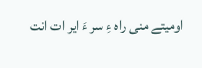اومیتے منی راہ ءِ سر ءَ ایر ات انت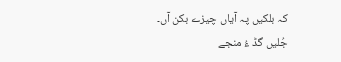کہ بلکیں پہ آیاں چیزے بکن آں۔
جُلیں گڈ ءُ منجے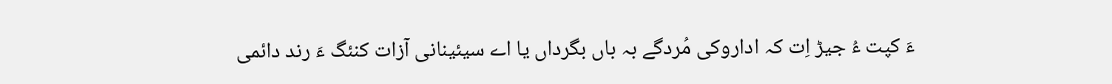ءَ کپت ءُ جیڑ اِت کہ اداروکی مُردگے بہ باں بگرداں یا اے سیئینانی آزات کنئگ ءَ رند دائمی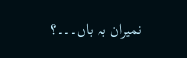نمیران بہ باں۔۔۔؟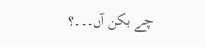چے بکن آں۔۔۔؟